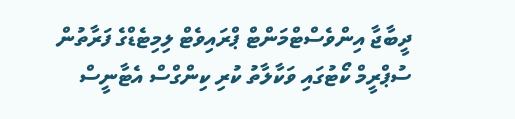ދީބާޖާ އިންވެސްޓްމަންޓް ޕްރައިވެޓް ލިމިޓެޑްގެ ފަރާތުން ސުޕްރީމް ކޯޓުގައި ވަކާލާތު ކުރި ކިންގްސް އެޓާނީސް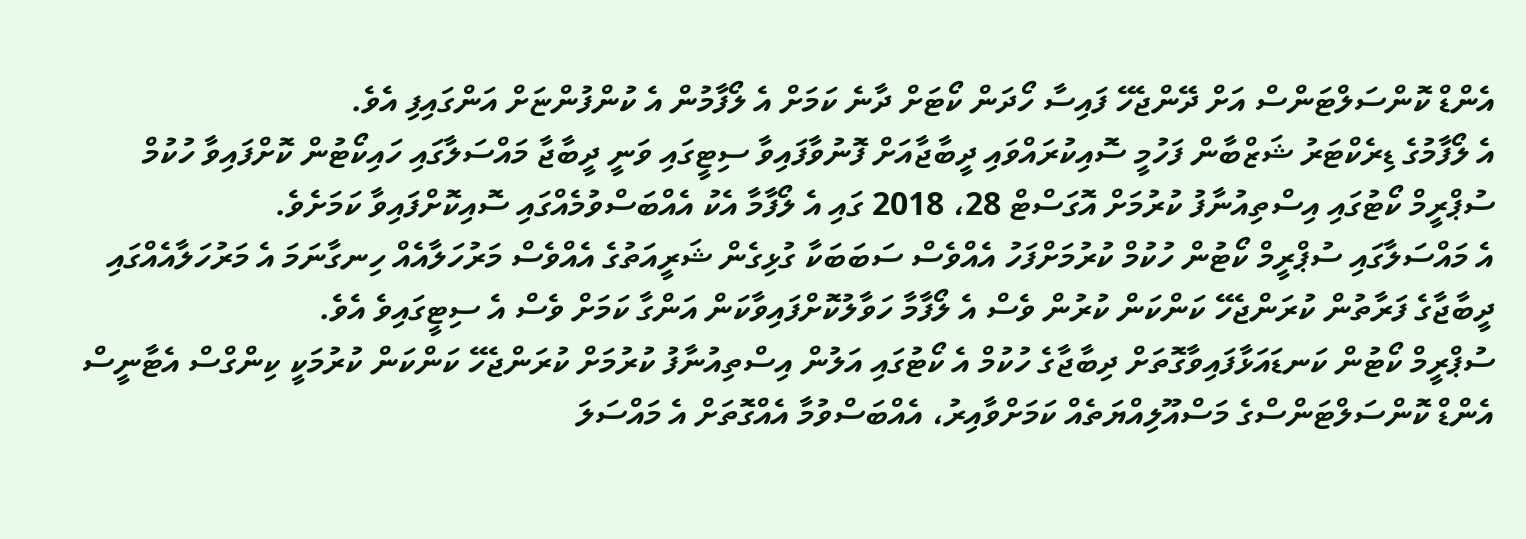އެންޑް ކޮންސަލްޓަންސް އަށް ދޭންޖެހޭ ފައިސާ ހޯދަން ކޯޓަށް ދާނެ ކަމަށް އެ ލޯފާމުން އެ ކުންފުންޏަށް އަންގައިފި އެވެ.
އެ ލޯފާމުގެ ޑިރެކްޓަރު ޝަޒްބާން ފަހުމީ ސޮއިކުރައްވައި ދީބާޖާއަށް ފޮނުވާފައިވާ ސިޓީގައި ވަނީ ދީބާޖާ މައްސަލާގައި ހައިކޯޓުން ކޮށްފައިވާ ހުކުމް ސުޕްރީމް ކޯޓުގައި އިސްތިއުނާފު ކުރުމަށް އޮގަސްޓް 28، 2018 ގައި އެ ލޯފާމާ އެކު އެއްބަސްވުމެއްގައި ސޮއިކޮށްފައިވާ ކަމަށެވެ.
އެ މައްސަލާގައި ސުޕްރީމް ކޯޓުން ހުކުމް ކުރުމަށްފަހު އެއްވެސް ސަބަބަކާ ގުޅިގެން ޝަރީއަތުގެ އެއްވެސް މަރުހަލާއެއް ހިނގާނަމަ އެ މަރުހަލާއެއްގައި ދީބާޖާގެ ފަރާތުން ކުރަންޖެހޭ ކަންކަން ކުރުން ވެސް އެ ލޯފާމާ ހަވާލުކޮށްފައިވާކަން އަންގާ ކަމަށް ވެސް އެ ސިޓީގައިވެ އެވެ.
ސުޕްރީމް ކޯޓުން ކަނޑައަޅާފައިވާގޮތަށް ދިބާޖާގެ ހުކުމް އެ ކޯޓުގައި އަލުން އިސްތިއުނާފު ކުރުމަށް ކުރަންޖެހޭ ކަންކަން ކުރުމަކީ ކިންގްސް އެޓާނީސް އެންޑް ކޮންސަލްޓަންސްގެ މަސްއޫލިއްޔަތެއް ކަމަށްވާއިރު، އެއްބަސްވުމާ އެއްގޮތަށް އެ މައްސަލަ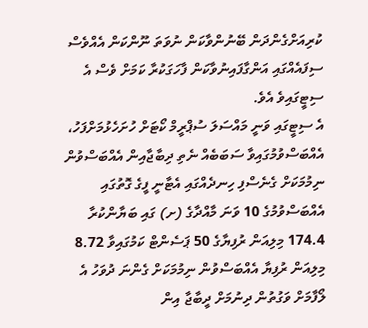ކުރިއަށްގެންދަން ބޭނުންވާކަން ނުވަތަ ނޫންކަން އެއްވެސް ސިފައެއްގައި އަންގާފައިނުވާކަން ފާހަގަކުރާ ކަމަށް ވެސް އެ ސިޓީގައިވެ އެވެ.
އެ ސިޓީގައި ވަނީ މައްސަލަ ސުޕްރީމް ކޯޓަށް ހުށަހެޅުމަށްފަހު، އެއްބަސްވުމުގައިވާ ސަބަބެއް ނެތި ދިބާޖާއިން އެއްބަސްވުން ނިމުމަކަށް ގެނެސްފި ހިނދެއްގައި އެޓާނީ ފީގެ ގޮތުގައި އެއްބަސްވުމުގެ 10 ވަނަ މާއްދާގެ (ށ) ގައި ބަޔާންކުރާ 174.4 މިލިއަން ރުފިޔާގެ 50 ޕަސެންޓް ކަމުގައިވާ 8.72 މިލިއަން ރުފިޔާ އެއްބަސްވުން ނިމުމަކަށް ގެންނަ ދުވަހު އެ ލޯފާމަށް ވަގުތުން ދިނުމަށް ދީބާޖާ އިން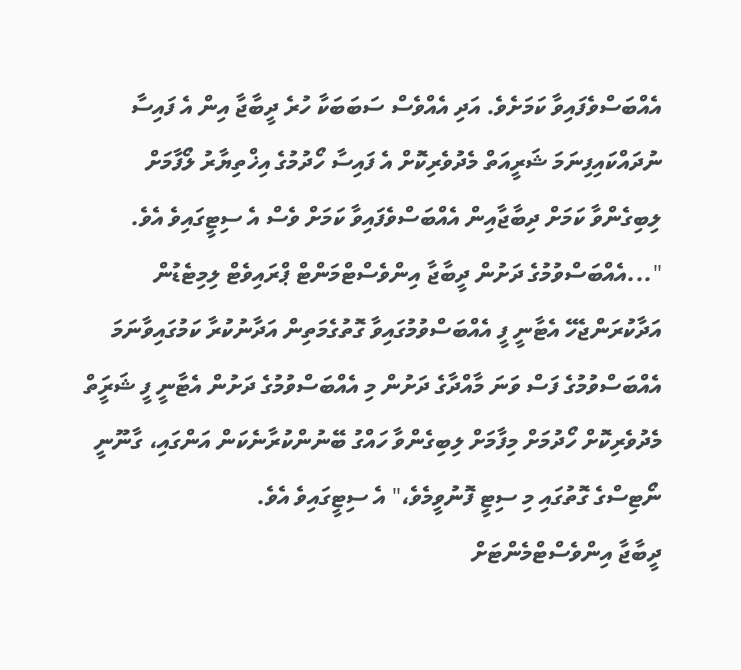އެއްބަސްވެފައިވާ ކަމަށެވެ. އަދި އެއްވެސް ސަބަބަކާ ހުރެ ދީބާޖާ އިން އެ ފައިސާ ނުދައްކައިފިނަމަ ޝަރީއަތް މެދުވެރިކޮށް އެ ފައިސާ ހޯދުމުގެ އިޚްތިޔާރު ލޯފާމަށް ލިބިގެންވާ ކަމަށް ދިބާޖާއިން އެއްބަސްވެފައިވާ ކަމަށް ވެސް އެ ސިޓީގައިވެ އެވެ.
"...އެއްބަސްވުމުގެ ދަށުން ދީބާޖާ އިންވެސްޓްމަންޓް ޕްރައިވެޓް ލިމިޓެޑުން އަދާކުރަންޖެހޭ އެޓާނީ ފީ އެއްބަސްވުމުގައިވާ ގޮތުގެމަތިން އަދާނުކުރާ ކަމުގައިވާނަމަ އެއްބަސްވުމުގެ ފަސް ވަނަ މާއްދާގެ ދަށުން މި އެއްބަސްވުމުގެ ދަށުން އެޓާނީ ފީ ޝަރީަތް މެދުވެރިކޮށް ހޯދުމަށް މިފާމަށް ލިބިގެންވާ ހައްގު ބޭނުންކުރާނެކަން އަންގައި، ގާނޫނީ ނޯޓިސްގެ ގޮތުގައި މި ސިޓީ ފޮނުވީމެވެ،" އެ ސިޓީގައިވެ އެވެ.
ދީބާޖާ އިންވެސްޓްމެންޓަށް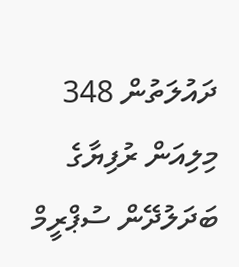ދައުލަތުން 348 މިލިއަން ރުފިޔާގެ ބަދަލުދޭން ސުޕްރީމް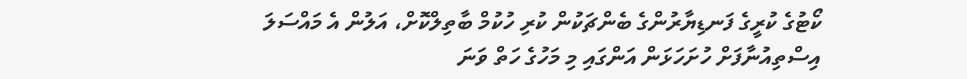ކޯޓުގެ ކުރީގެ ފަނޑިޔާރުންގެ ބެންޗަކުން ކުރި ހުކުމް ބާތިލްކޮށް، އަލުން އެ މައްސަލަ އިސްތިއުނާފަށް ހުށަހަޅަން އަންގައި މި މަހުގެ ހަތް ވަނަ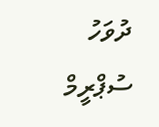ދުވަހު ސުޕްރީމް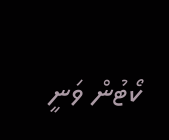ކޯޓުން ވަނީ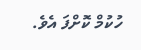ހުކުމް ކޮށްފަ އެވެ.